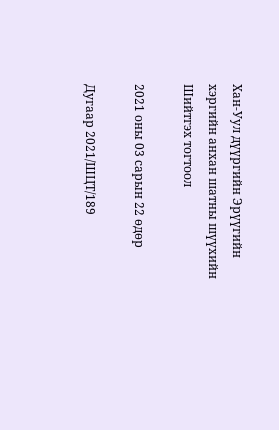Хан-Уул дүүргийн Эрүүгийн хэргийн анхан шатны шүүхийн Шийтгэх тогтоол

2021 оны 03 сарын 22 өдөр

Дугаар 2021/ШЦТ/189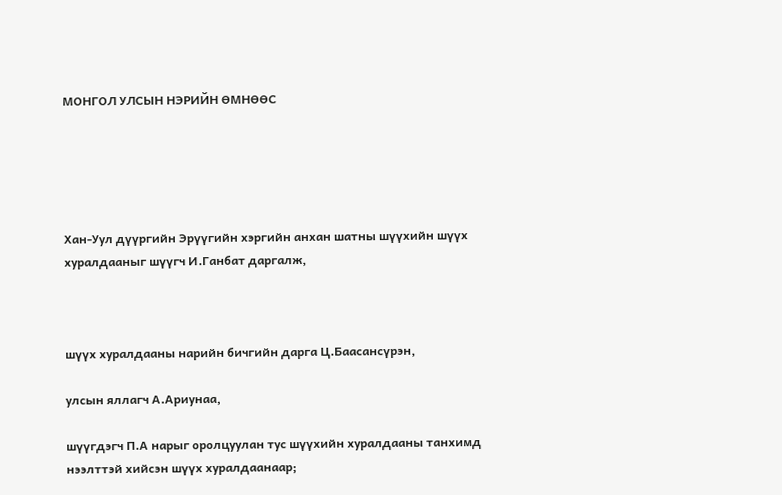МОНГОЛ УЛСЫН НЭРИЙН ӨМНӨӨС





Хан-Уул дүүргийн Эрүүгийн хэргийн анхан шатны шүүхийн шүүх хуралдааныг шүүгч И.Ганбат даргалж,



шүүх хуралдааны нарийн бичгийн дарга Ц.Баасансүрэн,

улсын яллагч А.Ариунаа,

шүүгдэгч П.А нарыг оролцуулан тус шүүхийн хуралдааны танхимд нээлттэй хийсэн шүүх хуралдаанаар;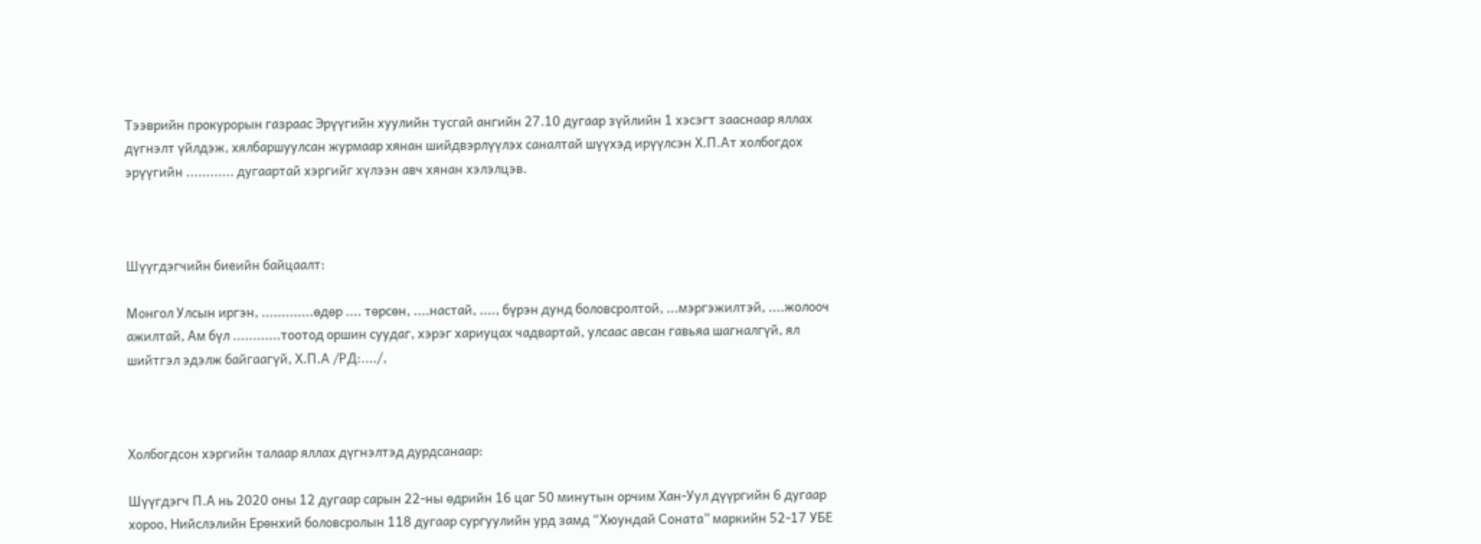Тээврийн прокурорын газраас Эрүүгийн хуулийн тусгай ангийн 27.10 дугаар зүйлийн 1 хэсэгт зааснаар яллах дүгнэлт үйлдэж, хялбаршуулсан журмаар хянан шийдвэрлүүлэх саналтай шүүхэд ирүүлсэн Х.П.Ат холбогдох эрүүгийн ............ дугаартай хэргийг хүлээн авч хянан хэлэлцэв.



Шүүгдэгчийн биеийн байцаалт:

Монгол Улсын иргэн, .............өдөр .... төрсөн, ....настай, ...., бүрэн дунд боловсролтой, ...мэргэжилтэй, ....жолооч ажилтай, Ам бүл ............тоотод оршин суудаг, хэрэг хариуцах чадвартай, улсаас авсан гавьяа шагналгүй, ял шийтгэл эдэлж байгаагүй, Х.П.А /РД:..../,



Холбогдсон хэргийн талаар яллах дүгнэлтэд дурдсанаар:

Шүүгдэгч П.А нь 2020 оны 12 дугаар сарын 22-ны өдрийн 16 цаг 50 минутын орчим Хан-Уул дүүргийн 6 дугаар хороо, Нийслэлийн Ерөнхий боловсролын 118 дугаар сургуулийн урд замд “Хюундай Соната” маркийн 52-17 УБЕ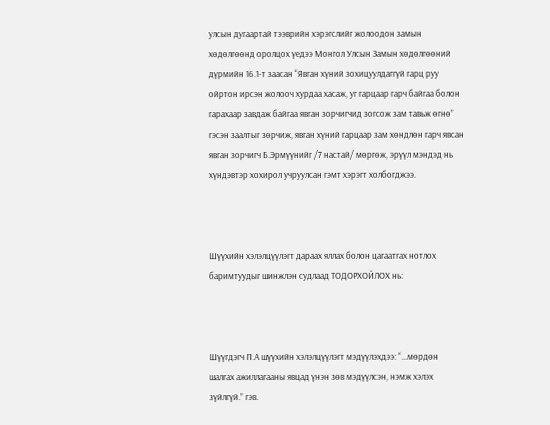улсын дугаартай тээврийн хэрэгслийг жолоодон замын хөдөлгөөнд оролцох үедээ Монгол Улсын Замын хөдөлгөөний дүрмийн 16.1-т заасан “Явган хүний зохицуулдаггүй гарц руу ойртон ирсэн жолооч хурдаа хасаж, уг гарцаар гарч байгаа болон гарахаар завдаж байгаа явган зорчигчид зогсож зам тавьж өгнө” гэсэн заалтыг зөрчиж, явган хүний гарцаар зам хөндлөн гарч явсан явган зорчигч Б.Эрмүүнийг /7 настай/ мөргөж, эрүүл мэндэд нь хүндэвтэр хохирол учруулсан гэмт хэрэгт холбогджээ.



Шүүхийн хэлэлцүүлэгт дараах яллах болон цагаатгах нотлох баримтуудыг шинжлэн судлаад ТОДОРХОЙЛОХ нь:



Шүүгдэгч П.А шүүхийн хэлэлцүүлэгт мэдүүлэхдээ: “...мөрдөн шалгах ажиллагааны явцад үнэн зөв мэдүүлсэн, нэмж хэлэх зүйлгүй.” гэв.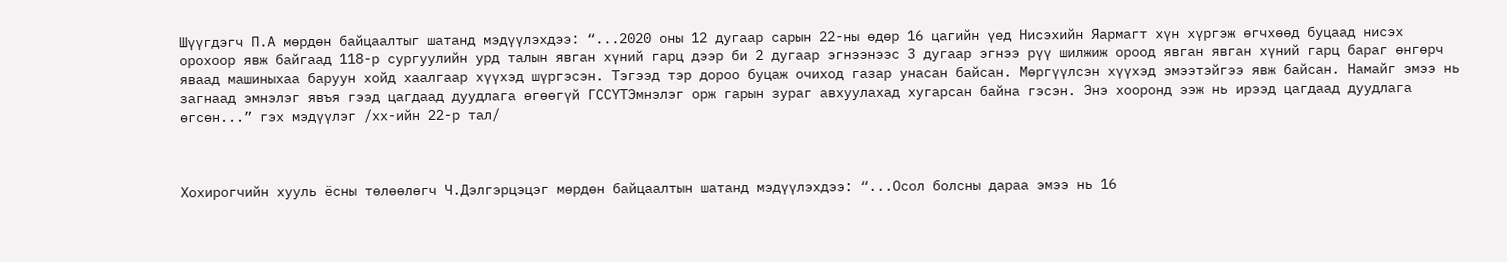Шүүгдэгч П.А мөрдөн байцаалтыг шатанд мэдүүлэхдээ: “...2020 оны 12 дугаар сарын 22-ны өдөр 16 цагийн үед Нисэхийн Яармагт хүн хүргэж өгчхөөд буцаад нисэх орохоор явж байгаад 118-р сургуулийн урд талын явган хүний гарц дээр би 2 дугаар эгнээнээс 3 дугаар эгнээ рүү шилжиж ороод явган явган хүний гарц бараг өнгөрч яваад машиныхаа баруун хойд хаалгаар хүүхэд шүргэсэн. Тэгээд тэр дороо буцаж очиход газар унасан байсан. Мөргүүлсэн хүүхэд эмээтэйгээ явж байсан. Намайг эмээ нь загнаад эмнэлэг явъя гээд цагдаад дуудлага өгөөгүй ГССҮТЭмнэлэг орж гарын зураг авхуулахад хугарсан байна гэсэн. Энэ хооронд ээж нь ирээд цагдаад дуудлага өгсөн...” гэх мэдүүлэг /хх-ийн 22-р тал/



Хохирогчийн хууль ёсны төлөөлөгч Ч.Дэлгэрцэцэг мөрдөн байцаалтын шатанд мэдүүлэхдээ: “...Осол болсны дараа эмээ нь 16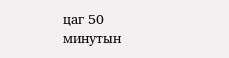цаг 50 минутын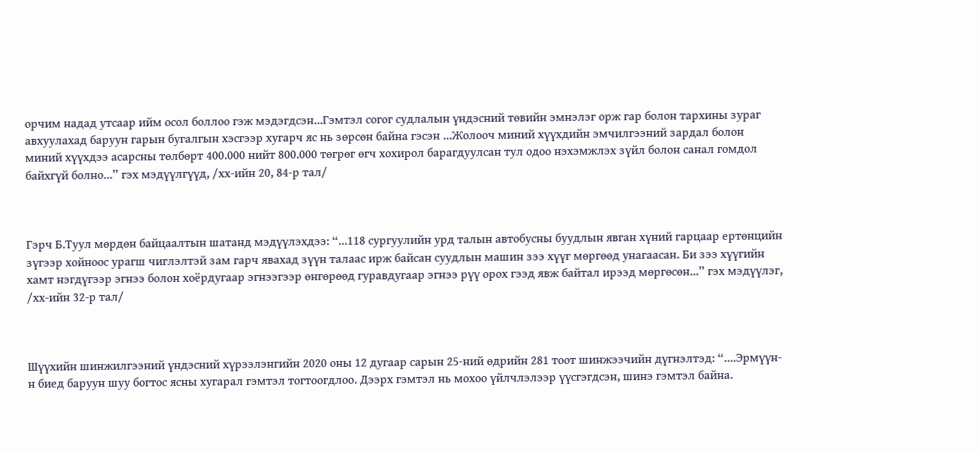орчим надад утсаар ийм осол боллоо гэж мэдэгдсэн...Гэмтэл согог судлалын үндэсний төвийн эмнэлэг орж гар болон тархины зураг авхуулахад баруун гарын бугалгын хэсгээр хугарч яс нь зөрсөн байна гэсэн ...Жолооч миний хүүхдийн эмчилгээний зардал болон миний хүүхдээ асарсны төлбөрт 400.000 нийт 800.000 төгрөг өгч хохирол барагдуулсан тул одоо нэхэмжлэх зүйл болон санал гомдол байхгүй болно...” гэх мэдүүлгүүд, /хх-ийн 20, 84-р тал/



Гэрч Б.Туул мөрдөн байцаалтын шатанд мэдүүлэхдээ: “...118 сургуулийн урд талын автобусны буудлын явган хүний гарцаар ертөнцийн зүгээр хойноос урагш чиглэлтэй зам гарч явахад зүүн талаас ирж байсан суудлын машин зээ хүүг мөргөөд унагаасан. Би зээ хүүгийн хамт нэгдүгээр эгнээ болон хоёрдугаар эгнээгээр өнгөрөөд гуравдугаар эгнээ рүү орох гээд явж байтал ирээд мөргөсөн...” гэх мэдүүлэг, /хх-ийн 32-р тал/



Шүүхийн шинжилгээний үндэсний хүрээлэнгийн 2020 оны 12 дугаар сарын 25-ний өдрийн 281 тоот шинжээчийн дүгнэлтэд: “....Эрмүүн-н биед баруун шуу богтос ясны хугарал гэмтэл тогтоогдлоо. Дээрх гэмтэл нь мохоо үйлчлэлээр үүсгэгдсэн, шинэ гэмтэл байна.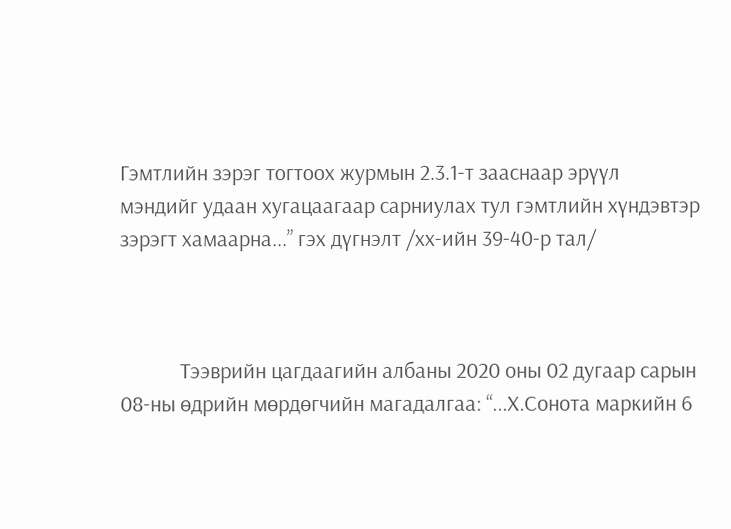Гэмтлийн зэрэг тогтоох журмын 2.3.1-т зааснаар эрүүл мэндийг удаан хугацаагаар сарниулах тул гэмтлийн хүндэвтэр зэрэгт хамаарна...” гэх дүгнэлт /хх-ийн 39-40-р тал/



            Тээврийн цагдаагийн албаны 2020 оны 02 дугаар сарын 08-ны өдрийн мөрдөгчийн магадалгаа: “...Х.Сонота маркийн 6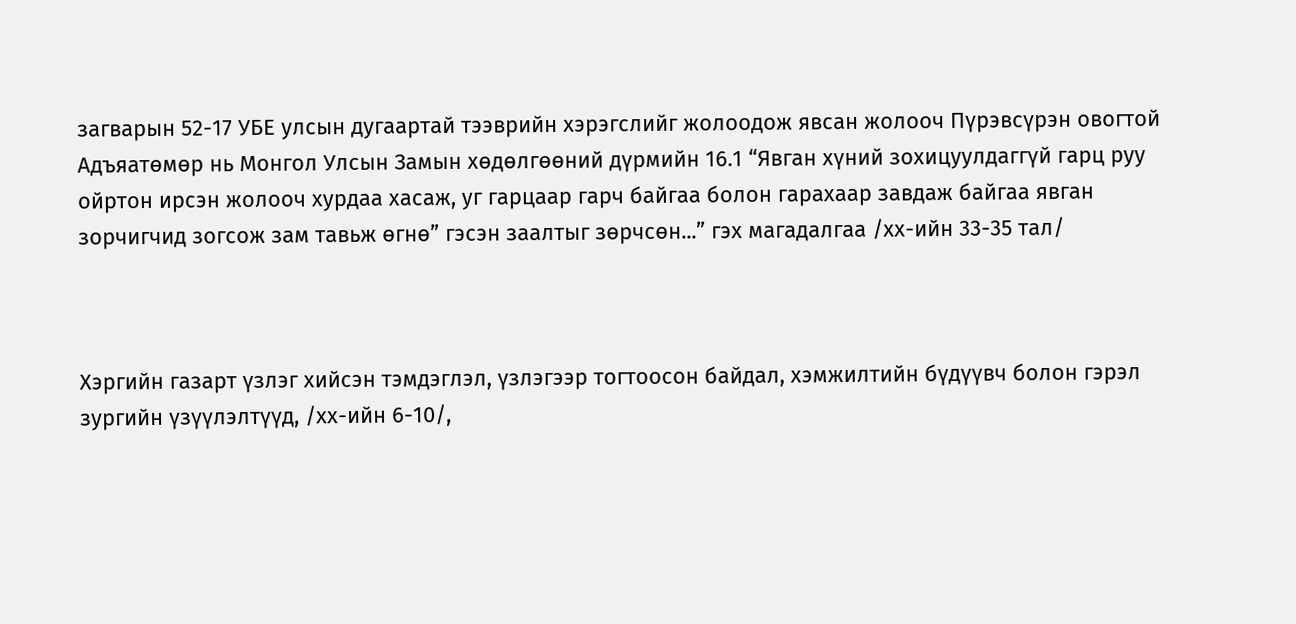загварын 52-17 УБЕ улсын дугаартай тээврийн хэрэгслийг жолоодож явсан жолооч Пүрэвсүрэн овогтой Адъяатөмөр нь Монгол Улсын Замын хөдөлгөөний дүрмийн 16.1 “Явган хүний зохицуулдаггүй гарц руу ойртон ирсэн жолооч хурдаа хасаж, уг гарцаар гарч байгаа болон гарахаар завдаж байгаа явган зорчигчид зогсож зам тавьж өгнө” гэсэн заалтыг зөрчсөн...” гэх магадалгаа /хх-ийн 33-35 тал/



Хэргийн газарт үзлэг хийсэн тэмдэглэл, үзлэгээр тогтоосон байдал, хэмжилтийн бүдүүвч болон гэрэл зургийн үзүүлэлтүүд, /хх-ийн 6-10/,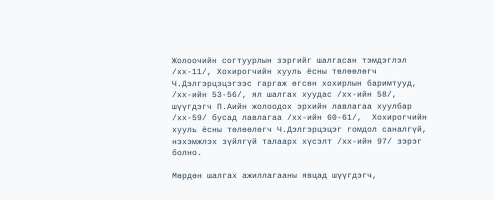Жолоочийн согтуурлын зэргийг шалгасан тэмдэглэл /хх-11/, Хохирогчийн хууль ёсны төлөөлөгч Ч.Дэлгэрцэцэгээс гаргаж өгсөн хохирлын баримтууд, /хх-ийн 53-56/, ял шалгах хуудас /хх-ийн 58/, шүүгдэгч П.Аийн жолоодох эрхийн лавлагаа хуулбар /хх-59/ бусад лавлагаа /хх-ийн 60-61/,  Хохирогчийн хууль ёсны төлөөлөгч Ч.Дэлгэрцэцэг гомдол саналгүй, нэхэмжлэх зүйлгүй талаарх хүсэлт /хх-ийн 97/ зэрэг болно.

Мөрдөн шалгах ажиллагааны явцад шүүгдэгч,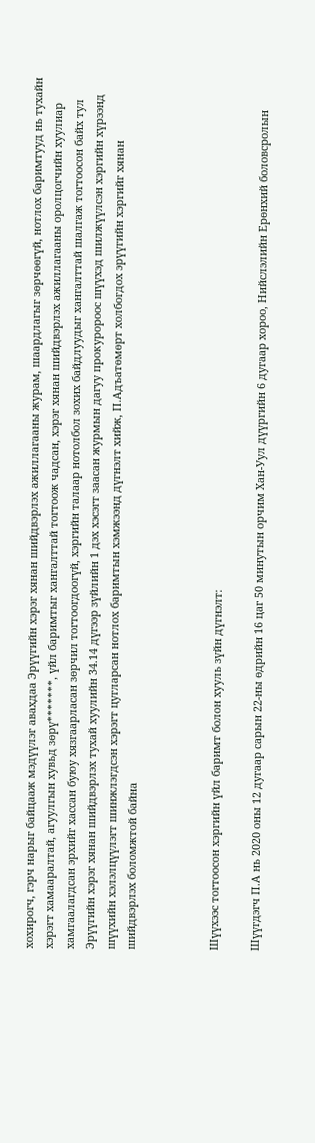хохирогч, гэрч нарыг байцааж мэдүүлэг авахдаа Эрүүгийн хэрэг хянан шийдвэрлэх ажиллагааны журам, шаардлагыг зөрчөөгүй, нотлох баримтууд нь тухайн хэрэгт хамааралтай, агуулгын хувьд зөрү*******, үйл баримтыг хангалттай тогтоож чадсан, хэрэг хянан шийдвэрлэх ажиллагааны оролцогчийн хуулиар хамгаалагдсан эрхийг хассан буюу хязгаарласан зөрчил тогтоогдоогүй, хэргийн талаар нотолбол зохих байдлуудыг хангалттай шалгаж тогтоосон байх тул Эрүүгийн хэрэг хянан шийдвэрлэх тухай хуулийн 34.14 дүгээр зүйлийн 1 дэх хэсэгт заасан журмын дагуу прокуророос шүүхэд шилжүүлсэн хэргийн хүрээнд шүүхийн хэлэлцүүлэгт шинжлэгдсэн хэрэгт цугларсан нотлох баримтын хэмжээнд дүгнэлт хийж, П.Адъатөмөрт холбогдох эрүүгийн хэргийг хянан шийдвэрлэх боломжтой байна



Шүүхээс тогтоосон хэргийн үйл баримт болон хууль зүйн дүгнэлт:

Шүүгдэгч П.А нь 2020 оны 12 дугаар сарын 22-ны өдрийн 16 цаг 50 минутын орчим Хан-Уул дүүргийн 6 дугаар хороо, Нийслэлийн Ерөнхий боловсролын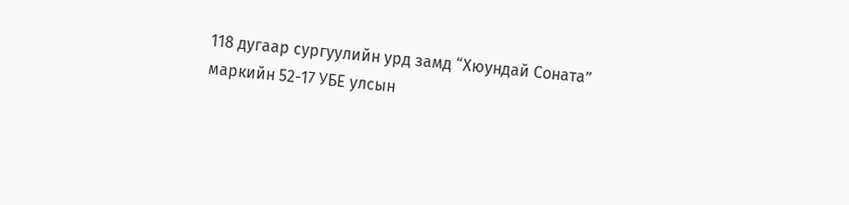118 дугаар сургуулийн урд замд “Хюундай Соната” маркийн 52-17 УБЕ улсын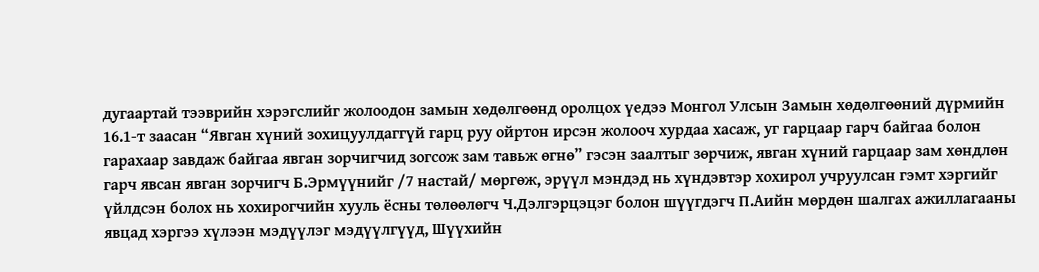дугаартай тээврийн хэрэгслийг жолоодон замын хөдөлгөөнд оролцох үедээ Монгол Улсын Замын хөдөлгөөний дүрмийн 16.1-т заасан “Явган хүний зохицуулдаггүй гарц руу ойртон ирсэн жолооч хурдаа хасаж, уг гарцаар гарч байгаа болон гарахаар завдаж байгаа явган зорчигчид зогсож зам тавьж өгнө” гэсэн заалтыг зөрчиж, явган хүний гарцаар зам хөндлөн гарч явсан явган зорчигч Б.Эрмүүнийг /7 настай/ мөргөж, эрүүл мэндэд нь хүндэвтэр хохирол учруулсан гэмт хэргийг үйлдсэн болох нь хохирогчийн хууль ёсны төлөөлөгч Ч.Дэлгэрцэцэг болон шүүгдэгч П.Аийн мөрдөн шалгах ажиллагааны явцад хэргээ хүлээн мэдүүлэг мэдүүлгүүд, Шүүхийн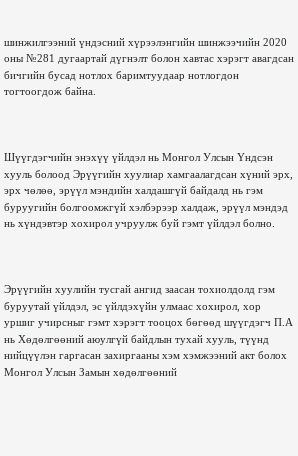шинжилгээний үндэсний хүрээлэнгийн шинжээчийн 2020 оны №281 дугаартай дүгнэлт болон хавтас хэрэгт авагдсан бичгийн бусад нотлох баримтуудаар нотлогдон тогтоогдож байна.



Шүүгдэгчийн энэхүү үйлдэл нь Монгол Улсын Үндсэн хууль болоод Эрүүгийн хуулиар хамгаалагдсан хүний эрх, эрх чөлөө, эрүүл мэндийн халдашгүй байдалд нь гэм буруугийн болгоомжгүй хэлбэрээр халдаж, эрүүл мэндэд нь хүндэвтэр хохирол учруулж буй гэмт үйлдэл болно.



Эрүүгийн хуулийн тусгай ангид заасан тохиолдолд гэм буруутай үйлдэл, эс үйлдэхүйн улмаас хохирол, хор уршиг учирсныг гэмт хэрэгт тооцох бөгөөд шүүгдэгч П.А нь Хөдөлгөөний аюулгүй байдлын тухай хууль, түүнд нийцүүлэн гаргасан захиргааны хэм хэмжээний акт болох Монгол Улсын Замын хөдөлгөөний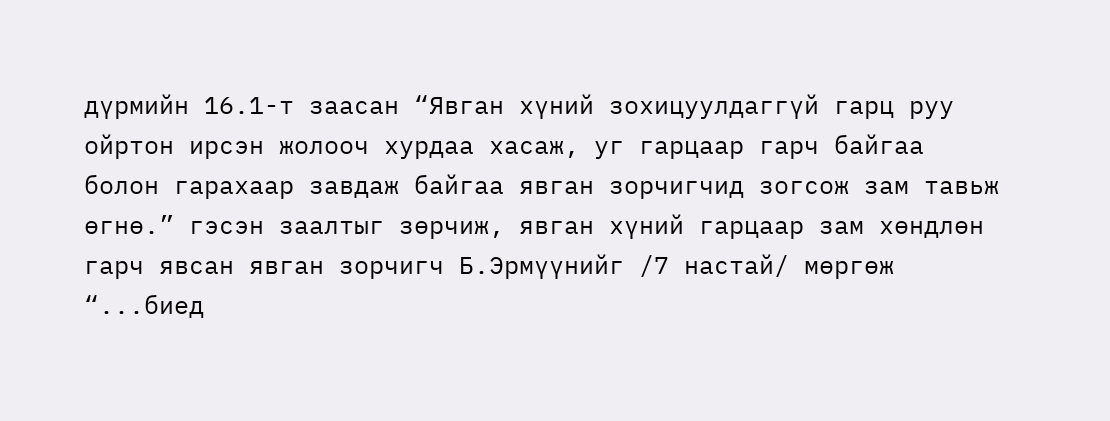дүрмийн 16.1-т заасан “Явган хүний зохицуулдаггүй гарц руу ойртон ирсэн жолооч хурдаа хасаж, уг гарцаар гарч байгаа болон гарахаар завдаж байгаа явган зорчигчид зогсож зам тавьж өгнө.” гэсэн заалтыг зөрчиж, явган хүний гарцаар зам хөндлөн гарч явсан явган зорчигч Б.Эрмүүнийг /7 настай/ мөргөж “...биед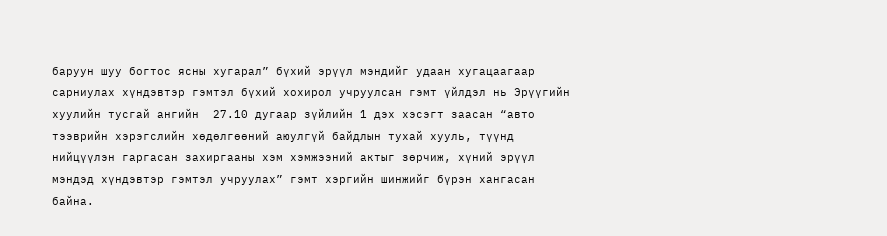баруун шуу богтос ясны хугарал” бүхий эрүүл мэндийг удаан хугацаагаар сарниулах хүндэвтэр гэмтэл бүхий хохирол учруулсан гэмт үйлдэл нь Эрүүгийн хуулийн тусгай ангийн  27.10 дугаар зүйлийн 1 дэх хэсэгт заасан “авто тээврийн хэрэгслийн хөдөлгөөний аюулгүй байдлын тухай хууль, түүнд нийцүүлэн гаргасан захиргааны хэм хэмжээний актыг зөрчиж, хүний эрүүл мэндэд хүндэвтэр гэмтэл учруулах” гэмт хэргийн шинжийг бүрэн хангасан байна.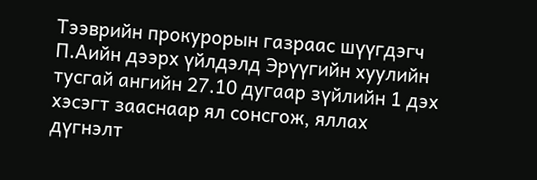Тээврийн прокурорын газраас шүүгдэгч П.Аийн дээрх үйлдэлд Эрүүгийн хуулийн тусгай ангийн 27.10 дугаар зүйлийн 1 дэх хэсэгт зааснаар ял сонсгож, яллах дүгнэлт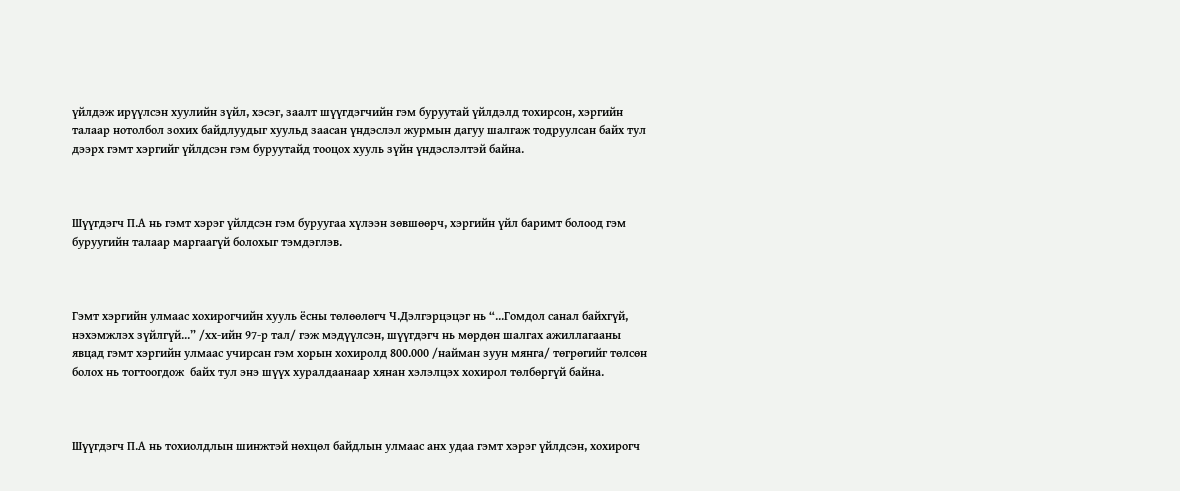үйлдэж ирүүлсэн хуулийн зүйл, хэсэг, заалт шүүгдэгчийн гэм буруутай үйлдэлд тохирсон, хэргийн талаар нотолбол зохих байдлуудыг хуульд заасан үндэслэл журмын дагуу шалгаж тодруулсан байх тул дээрх гэмт хэргийг үйлдсэн гэм буруутайд тооцох хууль зүйн үндэслэлтэй байна.



Шүүгдэгч П.А нь гэмт хэрэг үйлдсэн гэм буруугаа хүлээн зөвшөөрч, хэргийн үйл баримт болоод гэм буруугийн талаар маргаагүй болохыг тэмдэглэв.



Гэмт хэргийн улмаас хохирогчийн хууль ёсны төлөөлөгч Ч.Дэлгэрцэцэг нь “...Гомдол санал байхгүй, нэхэмжлэх зүйлгүй...” /хх-ийн 97-р тал/ гэж мэдүүлсэн, шүүгдэгч нь мөрдөн шалгах ажиллагааны явцад гэмт хэргийн улмаас учирсан гэм хорын хохиролд 800.000 /найман зуун мянга/ төгрөгийг төлсөн болох нь тогтоогдож  байх тул энэ шүүх хуралдаанаар хянан хэлэлцэх хохирол төлбөргүй байна.



Шүүгдэгч П.А нь тохиолдлын шинжтэй нөхцөл байдлын улмаас анх удаа гэмт хэрэг үйлдсэн, хохирогч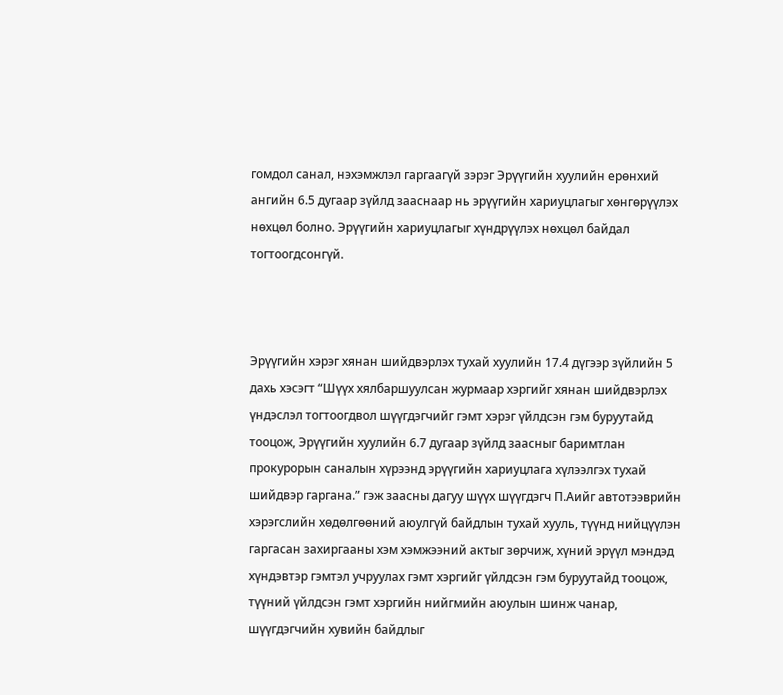гомдол санал, нэхэмжлэл гаргаагүй зэрэг Эрүүгийн хуулийн ерөнхий ангийн 6.5 дугаар зүйлд зааснаар нь эрүүгийн хариуцлагыг хөнгөрүүлэх нөхцөл болно. Эрүүгийн хариуцлагыг хүндрүүлэх нөхцөл байдал тогтоогдсонгүй.



Эрүүгийн хэрэг хянан шийдвэрлэх тухай хуулийн 17.4 дүгээр зүйлийн 5 дахь хэсэгт “Шүүх хялбаршуулсан журмаар хэргийг хянан шийдвэрлэх үндэслэл тогтоогдвол шүүгдэгчийг гэмт хэрэг үйлдсэн гэм буруутайд тооцож, Эрүүгийн хуулийн 6.7 дугаар зүйлд заасныг баримтлан прокурорын саналын хүрээнд эрүүгийн хариуцлага хүлээлгэх тухай шийдвэр гаргана.” гэж заасны дагуу шүүх шүүгдэгч П.Аийг автотээврийн хэрэгслийн хөдөлгөөний аюулгүй байдлын тухай хууль, түүнд нийцүүлэн гаргасан захиргааны хэм хэмжээний актыг зөрчиж, хүний эрүүл мэндэд хүндэвтэр гэмтэл учруулах гэмт хэргийг үйлдсэн гэм буруутайд тооцож, түүний үйлдсэн гэмт хэргийн нийгмийн аюулын шинж чанар, шүүгдэгчийн хувийн байдлыг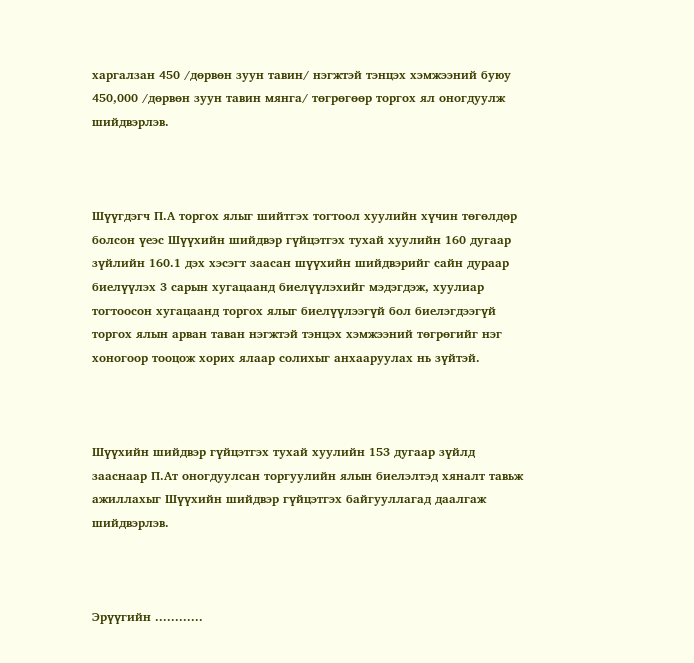харгалзан 450 /дөрвөн зуун тавин/ нэгжтэй тэнцэх хэмжээний буюу 450,000 /дөрвөн зуун тавин мянга/ төгрөгөөр торгох ял оногдуулж шийдвэрлэв.



Шүүгдэгч П.А торгох ялыг шийтгэх тогтоол хуулийн хүчин төгөлдөр болсон үеэс Шүүхийн шийдвэр гүйцэтгэх тухай хуулийн 160 дугаар зүйлийн 160.1 дэх хэсэгт заасан шүүхийн шийдвэрийг сайн дураар биелүүлэх 3 сарын хугацаанд биелүүлэхийг мэдэгдэж, хуулиар тогтоосон хугацаанд торгох ялыг биелүүлээгүй бол биелэгдээгүй торгох ялын арван таван нэгжтэй тэнцэх хэмжээний төгрөгийг нэг хоногоор тооцож хорих ялаар солихыг анхааруулах нь зүйтэй.



Шүүхийн шийдвэр гүйцэтгэх тухай хуулийн 153 дугаар зүйлд зааснаар П.Ат оногдуулсан торгуулийн ялын биелэлтэд хяналт тавьж ажиллахыг Шүүхийн шийдвэр гүйцэтгэх байгууллагад даалгаж шийдвэрлэв.



Эрүүгийн ............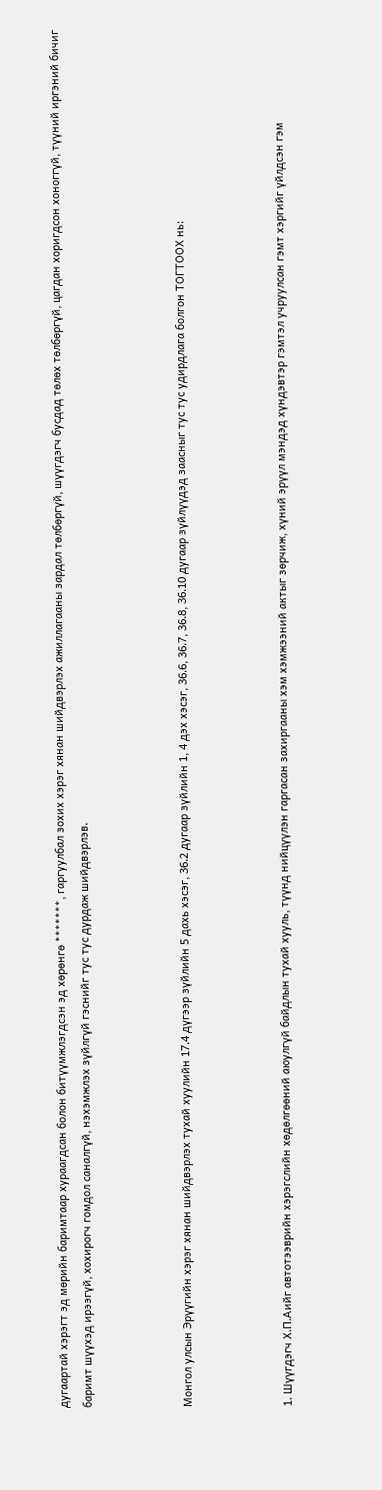дугаартай хэрэгт эд мөрийн баримтаар хураагдсан болон битүүмжлэгдсэн эд хөрөнгө *******, гаргуулбал зохих хэрэг хянан шийдвэрлэх ажиллагааны зардал төлбөргүй, шүүгдэгч бусдад төлөх төлбөргүй, цагдан хоригдсон хоноггүй, түүний иргэний бичиг баримт шүүхэд ирээгүй, хохирогч гомдол саналгүй, нэхэмжлэх зүйлгүй гэснийг тус тус дурдаж шийдвэрлэв.



Монгол улсын Эрүүгийн хэрэг хянан шийдвэрлэх тухай хуулийн 17.4 дүгээр зүйлийн 5 дахь хэсэг, 36.2 дугаар зүйлийн 1, 4 дэх хэсэг, 36.6, 36.7, 36.8, 36.10 дугаар зүйлүүдэд заасныг тус тус удирдлага болгон ТОГТООХ нь:



1. Шүүгдэгч Х.П.Аийг автотээврийн хэрэгслийн хөдөлгөөний аюулгүй байдлын тухай хууль, түүнд нийцүүлэн гаргасан захиргааны хэм хэмжээний актыг зөрчиж, хүний эрүүл мэндэд хүндэвтэр гэмтэл учруулсан гэмт хэргийг үйлдсэн гэм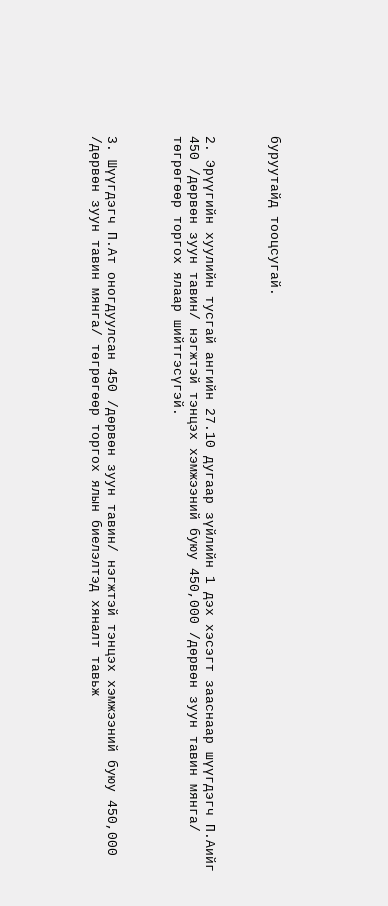буруутайд тооцсугай.



2. Эрүүгийн хуулийн тусгай ангийн 27.10 дугаар зүйлийн 1 дэх хэсэгт зааснаар шүүгдэгч П.Аийг 450 /дөрвөн зуун тавин/ нэгжтэй тэнцэх хэмжээний буюу 450,000 /дөрвөн зуун тавин мянга/ төгрөгөөр торгох ялаар шийтгэсүгэй.



3. Шүүгдэгч П.Ат оногдуулсан 450 /дөрвөн зуун тавин/ нэгжтэй тэнцэх хэмжээний буюу 450,000 /дөрвөн зуун тавин мянга/ төгрөгөөр торгох ялын биелэлтэд хяналт тавьж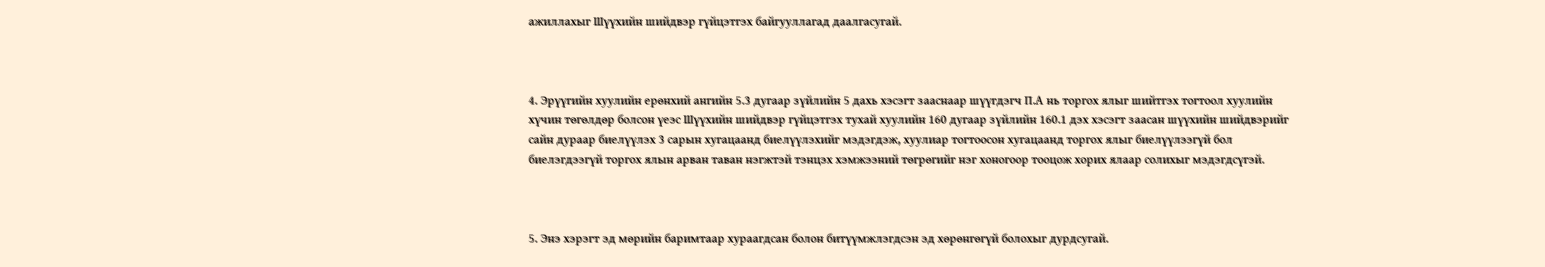ажиллахыг Шүүхийн шийдвэр гүйцэтгэх байгууллагад даалгасугай.



4. Эрүүгийн хуулийн ерөнхий ангийн 5.3 дугаар зүйлийн 5 дахь хэсэгт зааснаар шүүгдэгч П.А нь торгох ялыг шийтгэх тогтоол хуулийн хүчин төгөлдөр болсон үеэс Шүүхийн шийдвэр гүйцэтгэх тухай хуулийн 160 дугаар зүйлийн 160.1 дэх хэсэгт заасан шүүхийн шийдвэрийг сайн дураар биелүүлэх 3 сарын хугацаанд биелүүлэхийг мэдэгдэж, хуулиар тогтоосон хугацаанд торгох ялыг биелүүлээгүй бол биелэгдээгүй торгох ялын арван таван нэгжтэй тэнцэх хэмжээний төгрөгийг нэг хоногоор тооцож хорих ялаар солихыг мэдэгдсүгэй.



5. Энэ хэрэгт эд мөрийн баримтаар хураагдсан болон битүүмжлэгдсэн эд хөрөнгөгүй болохыг дурдсугай.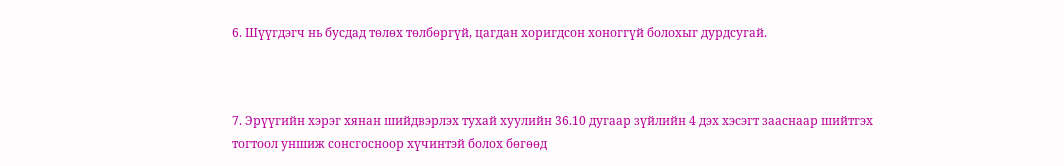6. Шүүгдэгч нь бусдад төлөх төлбөргүй, цагдан хоригдсон хоноггүй болохыг дурдсугай.



7. Эрүүгийн хэрэг хянан шийдвэрлэх тухай хуулийн 36.10 дугаар зүйлийн 4 дэх хэсэгт зааснаар шийтгэх тогтоол уншиж сонсгосноор хүчинтэй болох бөгөөд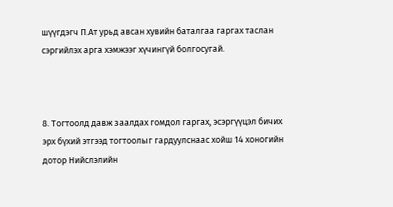шүүгдэгч П.Ат урьд авсан хувийн баталгаа гаргах таслан сэргийлэх арга хэмжээг хүчингүй болгосугай.



8. Тогтоолд давж заалдах гомдол гаргах, эсэргүүцэл бичих эрх бүхий этгээд тогтоолыг гардуулснаас хойш 14 хоногийн дотор Нийслэлийн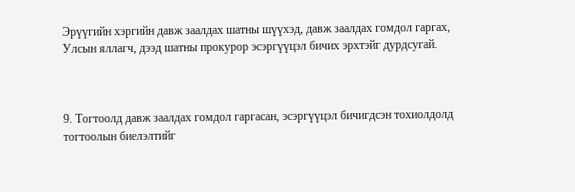Эрүүгийн хэргийн давж заалдах шатны шүүхэд, давж заалдах гомдол гаргах, Улсын яллагч, дээд шатны прокурор эсэргүүцэл бичих эрхтэйг дурдсугай.



9. Тогтоолд давж заалдах гомдол гаргасан, эсэргүүцэл бичигдсэн тохиолдолд тогтоолын биелэлтийг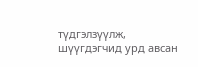түдгэлзүүлж, шүүгдэгчид урд авсан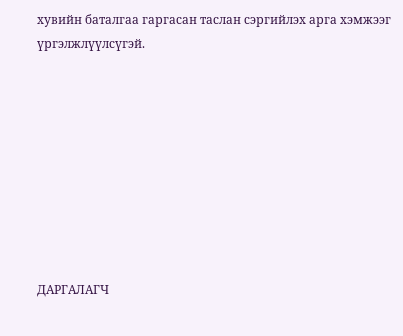хувийн баталгаа гаргасан таслан сэргийлэх арга хэмжээг үргэлжлүүлсүгэй.









ДАРГАЛАГЧ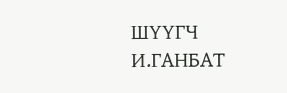ШҮҮГЧ                                         И.ГАНБАТ